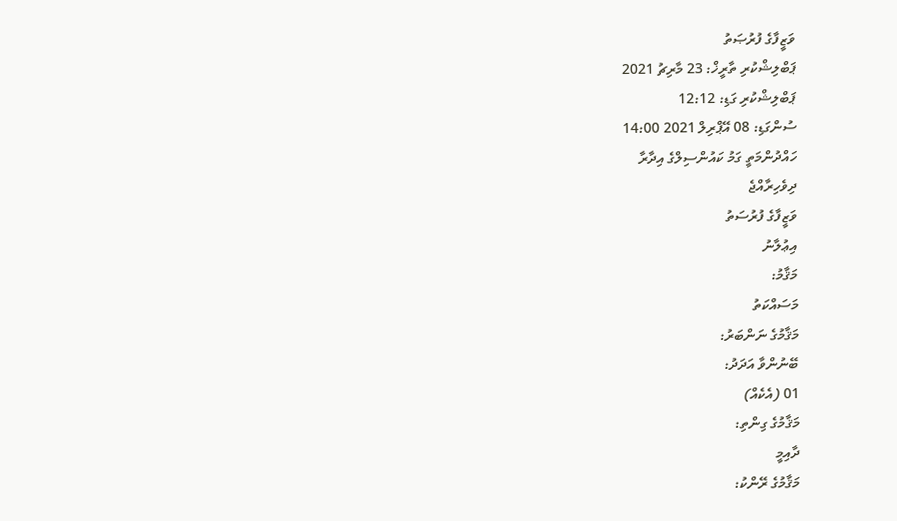ވަޒީފާގެ ފުރުޞަތު
ޕަބްލިޝްކުރި ތާރީޚް: 23 މާރިޗު 2021
ޕަބްލިޝްކުރި ގަޑި: 12:12
ސުންގަޑި: 08 އޭޕްރިލް 2021 14:00
ހައްދުންމަތީ ގަމު ކައުންސިލްގެ އިދާރާ
ދިވެހިރާއްޖެ
ވަޒީފާގެ ފުރުސަތު
އިޢުލާނު
މަޤާމު:
މަސައްކަތު
މަޤާމުގެ ނަންބަރު:
ބޭނުންވާ އަދަދު:
01 (އެކެއް)
މަޤާމުގެ ގިންތި:
ދާއިމީ
މަޤާމުގެ ރޭންކު: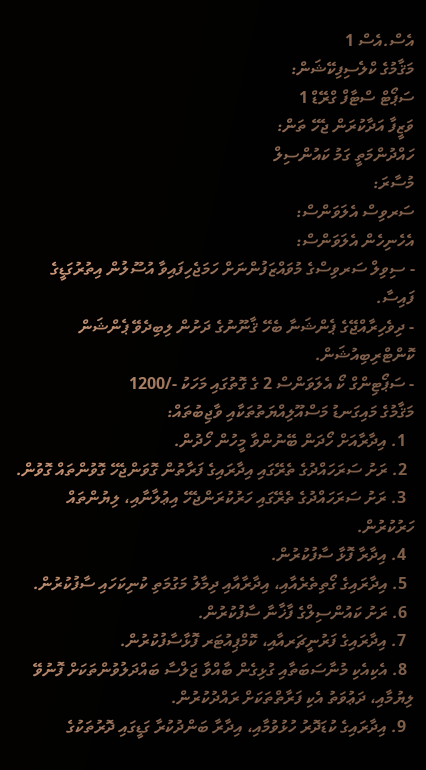އެސް.އެސް 1
މަޤާމުގެ ކްލެސިފިކޭޝަން:
ސަޕޯޓް ސްޓާފް ގްރޭޑް 1
ވަޒީފާ އަދާކުރަން ޖެހޭ ތަން:
ހައްދުންމަތީ ގަމު ކައުންސިލް
މުސާރަ:
ސަރވިސް އެލަވަންސް:
އެހެނިހެން އެލަވަންސް:
- ސިވިލް ސަރވިސްގެ މުވައްޒަފުންނަށް ހަމަޖެހިފައިވާ އުސޫލުން އިތުރުގަޑީގެ ފައިސާ.
- ދިވެހިރާއްޖޭގެ ޕެންޝަނާ ބެހޭ ޤާނޫނުގެ ދަށުން ލިބިދެވޭ ޕެންޝަން ކޮންޓްރިބިއުޝަން.
- ސަޕޯޓިންގް ކޯ އެލަވަންސް 2 ގެ ގޮތުގައި މަހަކު -/1200
މަޤާމުގެ މައިގަނޑު މަސްއޫލިއްޔަތުތަކާއި ވާޖިބުތައް:
  1. އިދާރާއަށް ހޯދަން ބޭނުންވާ މީހުން ހޯދުން.
  2. ރަށު ސަރަހައްދުގެ ތެރޭގައި އިދާރައިގެ ފަރާތުން ގޮވަންޖެހޭ ގޮވުންތައް ގޮވުން.
  3. ރަށު ސަރަހައްދުގެ ތެރޭގައި ހަރުކުރަންޖެހޭ އިޢުލާނާއި، ލިޔުންތައް ހަރުކުރުން.
  4. އިދާރާ ފޮޅާ ސާފުކުރުން.
  5. އިދާރައިގެ ގޯތިތެރެއާއި، އިދާރާއާއި ދިމާލު މަގުމަތި ކުނިކަހައި ސާފުކުރުން.
  6. ރަށު ކައުންސިލްގެ ފާޚާނާ ސާފުކުރުން.
  7. އިދާރައިގެ ފަރުނީޗަރއާއި، ކޮމްޕިއުޓަރ ފޮޅާސާފުކުރުން.
  8. އެކިއެކި މުނާސަބަތާއި ގުޅިގެން ބާއްވާ ޖަލްސާ ބައްދަލުވުންތަކަށް ފޮނުވޭ ލިޔުމާއި، ދަޢުވަތު އެކި ފަރާތްތަކަށް ރައްދުކުރުން.
  9. އިދާރައިގެ ކުޑަދޮރު ހުޅުވުމާއި، އިދާރާ ބަންދުކުރާ ގަޑީގައި ދޮރުތަކުގެ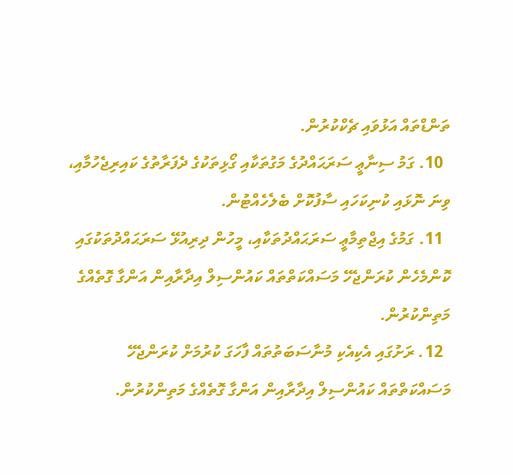ތަންޑްތައް އަޅުވައި ޗެކްކުރުން.
  10. ގަމު ސިނާޢީ ސަރަޙައްދުގެ މަގުތަކާއި ގޯޅިތަކުގެ ދެފަރާތުގެ ކައިރިޖެހުމާއި، ވިނަ ނޮޅައި ކުނިކަހައި ސާފުކޮށް ބެލެހެއްޓުން.
  11. ގަމުގެ އިޖްތިމާޢީ ސަރަޙައްދުތަކާއި، މީހުން ދިރިއުޅޭ ސަރަޙައްދުތަކުގައި ކޮންމެހެން ކުރަންޖެހޭ މަސައްކަތްތައް ކައުންސިލް އިދާރާއިން އަންގާ ގޮތެއްގެ މަތިންކުރުން.
  12. ރަށުގައި އެކިއެކި މުނާސަބަތުތައް ފާހަގަ ކުރުމަށް ކުރަންޖެހޭ މަސައްކަތްތައް ކައުންސިލް އިދާރާއިން އަންގާ ގޮތެއްގެ މަތިންކުރުން.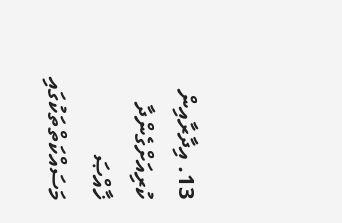13. އިދާރާއިން ކުރިއަށްގެންދާ ޚާއްޞަ މަސައްކަތްތަކުގައި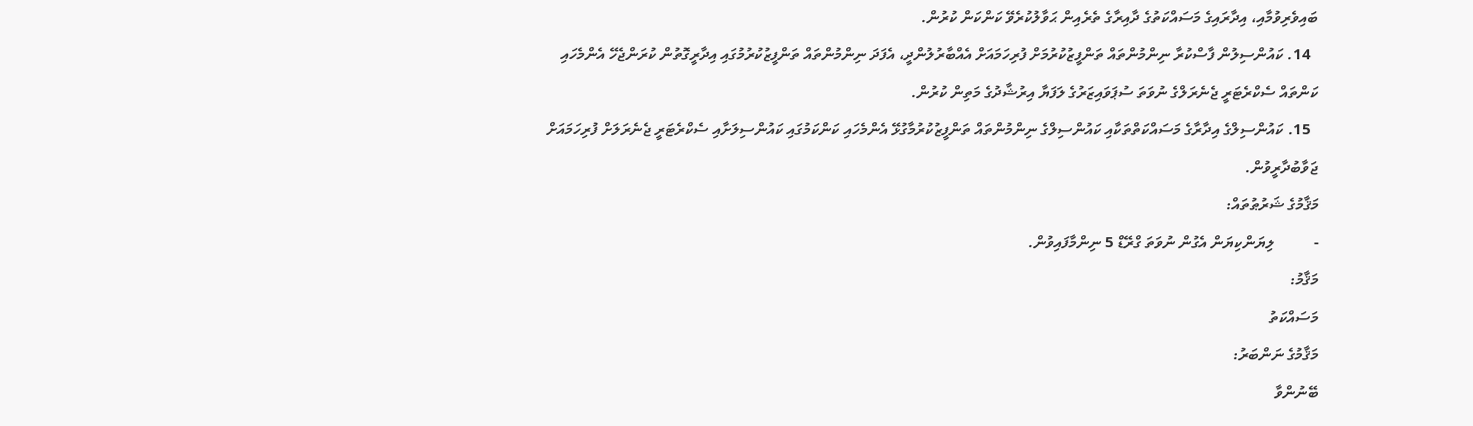ބައިވެރިވުމާއި، އިދާރައިގެ މަސައްކަތުގެ ދާއިރާގެ ތެރެއިން ޙަވާލުކުރެވޭ ކަންކަން ކުރުން.
  14. ކައުންސިލުން ފާސްކުރާ ނިންމުންތައް ތަންފީޒުކުރުމަށް ފުރިހަމައަށް އެއްބާރުލުންދީ، އެފަދަ ނިންމުންތައް ތަންފީޒުކުރުމުގައި އިދާރީގޮތުން ކުރަންޖެހޭ އެންމެހައި ކަންތައް ސެކްރެޓަރީ ޖެނެރަލްގެ ނުވަތަ ސުޕަވައިޒަރުގެ ލަފަޔާ އިރުޝާދުގެ މަތިން ކުރުން.
  15. ކައުންސިލްގެ އިދާރާގެ މަސައްކަތްތަކާއި ކައުންސިލްގެ ނިންމުންތައް ތަންފީޒުކުރުމާގުޅޭ އެންމެހައި ކަންކަމުގައި ކައުންސިލަށާއި ސެކްރެޓަރީ ޖެނެރަލަށް ފުރިހަމައަށް ޖަވާބުދާރީވުން.
މަޤާމުގެ ޝަރުޠުތައް:
-          ލިޔަންކިޔަން އެގުން ނުވަތަ ގްރޭޑް 5 ނިންމާފައިވުން.
މަޤާމު:
މަސައްކަތު
މަޤާމުގެ ނަންބަރު:
ބޭނުންވާ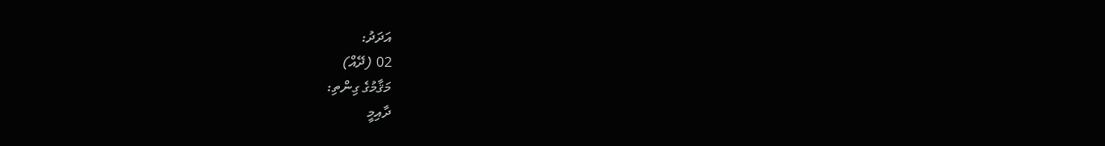އަދަދު:
02 (ދޭއް)
މަޤާމުގެ ގިންތި:
ދާއިމީ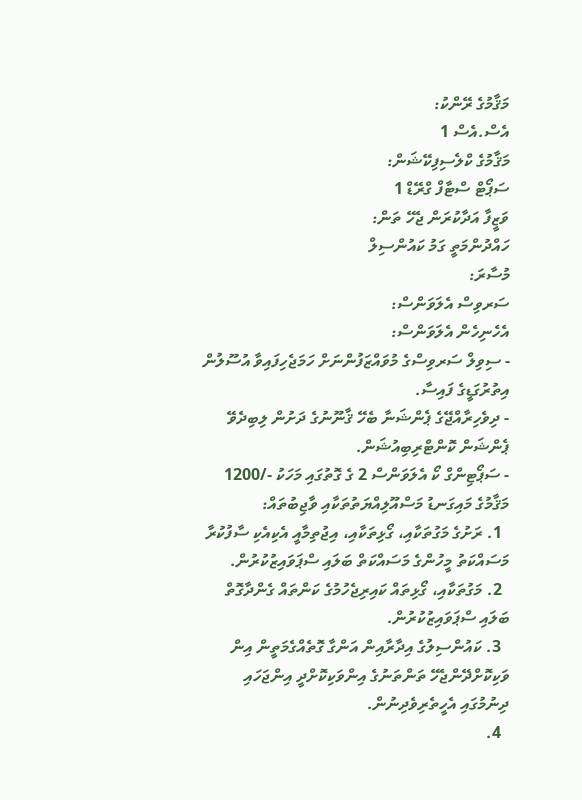މަޤާމުގެ ރޭންކު:
އެސް.އެސް 1
މަޤާމުގެ ކްލެސިފިކޭޝަން:
ސަޕޯޓް ސްޓާފް ގްރޭޑް 1
ވަޒީފާ އަދާކުރަން ޖެހޭ ތަން:
ހައްދުންމަތީ ގަމު ކައުންސިލް
މުސާރަ:
ސަރވިސް އެލަވަންސް:
އެހެނިހެން އެލަވަންސް:
- ސިވިލް ސަރވިސްގެ މުވައްޒަފުންނަށް ހަމަޖެހިފައިވާ އުސޫލުން އިތުރުގަޑީގެ ފައިސާ.
- ދިވެހިރާއްޖޭގެ ޕެންޝަނާ ބެހޭ ޤާނޫނުގެ ދަށުން ލިބިދެވޭ ޕެންޝަން ކޮންޓްރިބިއުޝަން.
- ސަޕޯޓިންގް ކޯ އެލަވަންސް 2 ގެ ގޮތުގައި މަހަކު -/1200
މަޤާމުގެ މައިގަނޑު މަސްއޫލިއްޔަތުތަކާއި ވާޖިބުތައް:
  1. ރަށުގެ މަގުތަކާއި، ގޯޅިތަކާއި، އިޖުތިމާއީ އެކިއެކި ސާފުކުރާ މަސައްކަތު މީހުންގެ މަސައްކަތް ބަލައި ސްޕަވައިޒުކުރުން.
  2. މަގުތަކާއި، ގޯޅިތައް ކައިރިޖެހުމުގެ ކަންތައް ގެންދާގޮތް ބަލައި ސްޕަވައިޒުކުރުން.
  3. ކައުންސިލުގެ އިދާރާއިން އަންގާ ގޮތެއްގެމަތީން އިން ވަކިކޮށްދޭންޖެހޭ ތަންތަނުގެ އިންވަކިކޮށްދީ އިންޖަހައި ދިނުމުގައި އެހީތެރިވެދިނުން.
  4.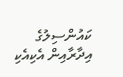ކައުންސިލުގެ އިދާރާއިން އެކިއެކި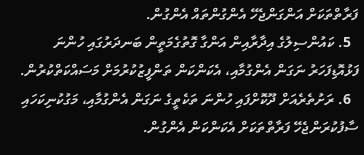ފަރާތްތަކަށް އަންގަންޖެހޭ އެންގުންތައް އެންގުން.
  5. ކައުންސިލުގެ އިދާރާއިން އަންގާ ގޮތުގެމަތީން ބަނދަރުގައި ހުންނަ ފަޅުއޮޑިފަހަރު ނަގަން އެންގުމާއި، އެކަންކަން ތަންފީޒުކުރުމަށް މަސައްކަތްކުރުން.
  6. ރަށުތެރެއަށް ދޫކޮށްފައި ހުންނަ ތަކެތީގެ ނަގަން އެންގުމާއި، މަގުކުނިކަހައި ސާފުކުރަންޖެހޭ ފަރާތްތަކަށް އެކަންކަން އެންގުން.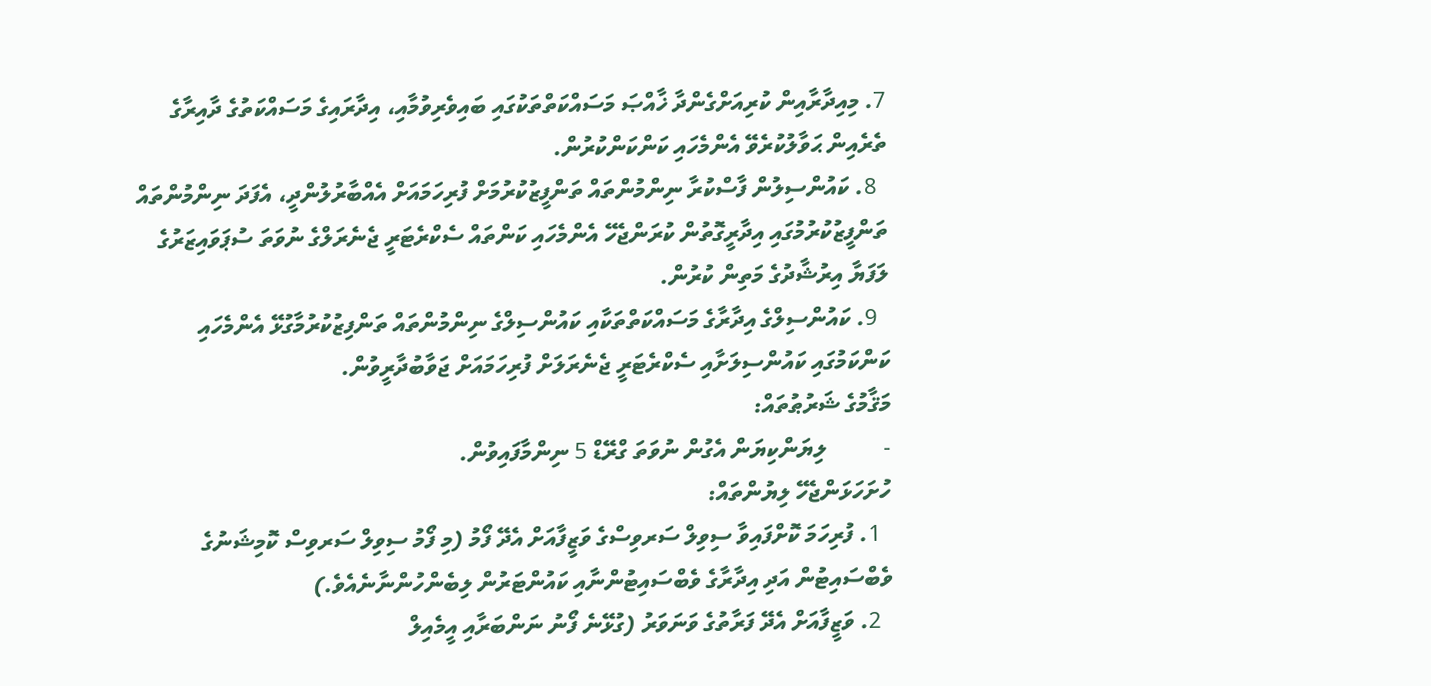7. މިއިދާރާއިން ކުރިއަށްގެންދާ ޚާއްޞަ މަސައްކަތްތަކުގައި ބައިވެރިވުމާއި، އިދާރައިގެ މަސައްކަތުގެ ދާއިރާގެ ތެރެއިން ޙަވާލުކުރެވޭ އެންމެހައި ކަންކަންކުރުން.
  8. ކައުންސިލުން ފާސްކުރާ ނިންމުންތައް ތަންފީޒުކުރުމަށް ފުރިހަމައަށް އެއްބާރުލުންދީ، އެފަދަ ނިންމުންތައް ތަންފީޒުކުރުމުގައި އިދާރީގޮތުން ކުރަންޖެހޭ އެންމެހައި ކަންތައް ސެކްރެޓަރީ ޖެނެރަލްގެ ނުވަތަ ސުޕަވައިޒަރުގެ ލަފަޔާ އިރުޝާދުގެ މަތިން ކުރުން.
  9. ކައުންސިލްގެ އިދާރާގެ މަސައްކަތްތަކާއި ކައުންސިލްގެ ނިންމުންތައް ތަންފިޒުކުރުމާގުޅޭ އެންމެހައި ކަންކަމުގައި ކައުންސިލަށާއި ސެކްރެޓަރީ ޖެނެރަލަށް ފުރިހަމައަށް ޖަވާބުދާރީވުން.
މަޤާމުގެ ޝަރުޠުތައް:
-          ލިޔަންކިޔަން އެގުން ނުވަތަ ގްރޭޑް 5 ނިންމާފައިވުން.
ހުށަހަޅަންޖެހޭ ލިޔުންތައް:
  1. ފުރިހަމަ ކޮށްފައިވާ ސިވިލް ސަރވިސްގެ ވަޒީފާއަށް އެދޭ ފޯމު (މި ފޯމު ސިވިލް ސަރވިސް ކޮމިޝަނުގެ ވެބްސައިޓުން އަދި އިދާރާގެ ވެބްސައިޓުންނާއި ކައުންޓަރުން ލިބެންހުންނާނެއެވެ.)
  2. ވަޒީފާއަށް އެދޭ ފަރާތުގެ ވަނަވަރު (ގުޅޭނެ ފޯނު ނަންބަރާއި އީމެއިލް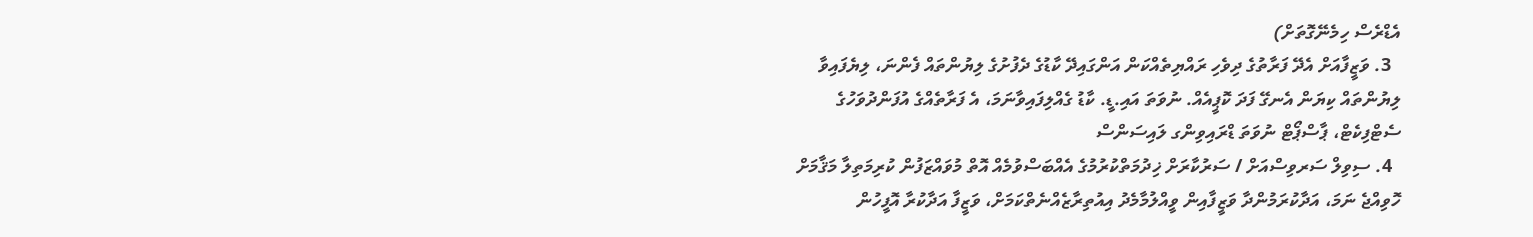އެޑްރެސް ހިމެނޭގޮތަށް)
  3. ވަޒީފާއަށް އެދޭ ފަރާތުގެ ދިވެހި ރައްޔިތެއްކަން އަންގައިދޭ ކާޑުގެ ދެފުށުގެ ލިޔުންތައް ފެންނަ، ލިޔެފައިވާ ލިޔުންތައް ކިޔަން އެނގޭ ފަދަ ކޮޕީއެއް. ނުވަތަ އައި.ޑީ. ކާޑު ގެއްލިފައިވާނަމަ، އެ ފަރާތެއްގެ އުފަންދުވަހުގެ ސެޓްފިކެޓް، ޕާސްޕޯޓް ނުވަތަ ޑްރައިވިންގ ލައިސަންސް
  4. ސިވިލް ސަރވިސްއަށް / ސަރުކާރަށް ޚިދުމަތްކުރުމުގެ އެއްބަސްވުމެއް އޮތް މުވައްޒަފުން ކުރިމަތިލާ މަޤާމަށް ހޮވިއްޖެ ނަމަ، އަދާކުރަމުންދާ ވަޒީފާއިން ވީއްލުމާމެދު އިއުތިރާޒެއްނެތްކަމަށް، ވަޒީފާ އަދާކުރާ އޮފީހުން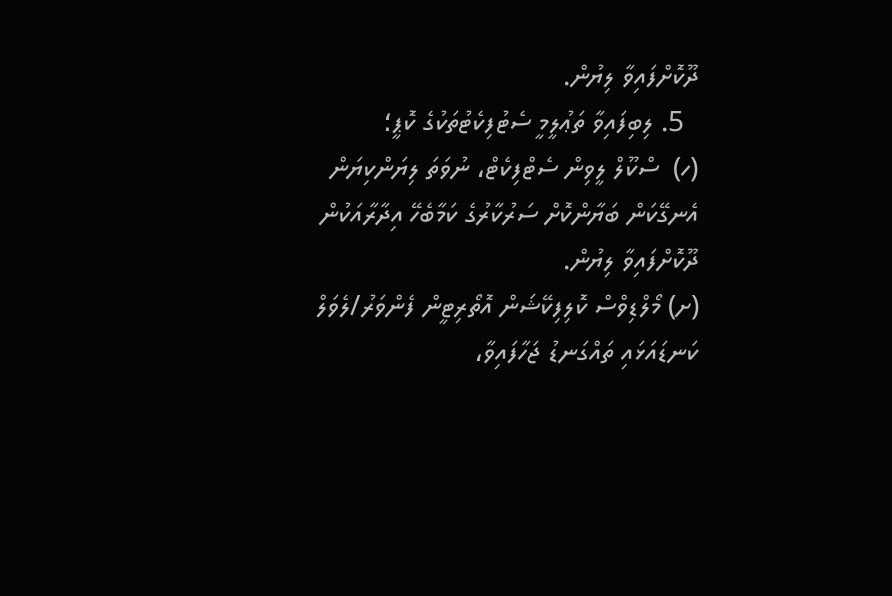ދޫކޮށްފައިވާ ލިޔުން.
  5. ލިބިފައިވާ ތަޢުލީމީ ސެޓުފިކެޓުތަކުގެ ކޮޕީ؛
(ހ)  ސްކޫލް ލީވިން ސެޓްފިކެޓް، ނުވަތަ ލިޔަންކިޔަން އެނގޭކަން ބަޔާންކޮށް ސަރުކާރުގެ ކަމާބެހޭ އިދާރާއަކުން ދޫކޮށްފައިވާ ލިޔުން.
(ށ) މޯލްޑިވްސް ކޮލިފިކޭޝަން އޮތޯރިޓީން ފެންވަރު/ލެވަލް ކަނޑައަޅައި ތައްގަނޑު ޖަހާފައިވާ،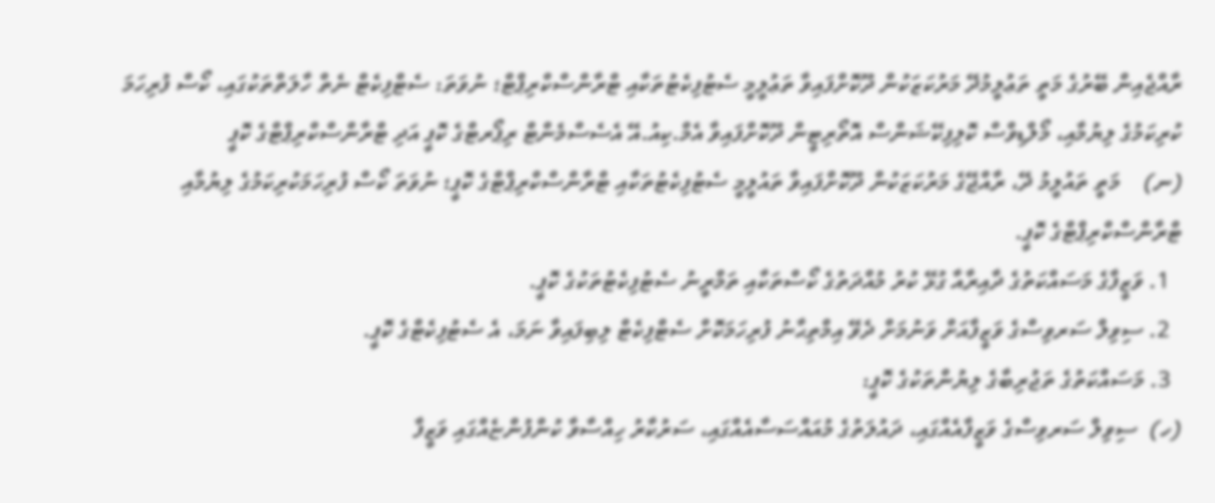ރާއްޖެއިން ބޭރުގެ މަތީ ތަޢުލީމުދޭ މަރުކަޒަކުން ދޫކޮށްފައިވާ ތަޢުލީމީ ސެޓުފިކެޓުތަކާއި ޓްރާންސްކްރިޕްޓް؛ ނުވަތަ: ސެޓްފިކެޓް ނެތް ހާލަތްތަކުގައި، ކޯސް ފުރިހަމަ ކުރިކަމުގެ ލިޔުމާއި، މޯލްޑިވްސް ކޮލިފިކޭޝަންސް އޮތޯރިޓީން ދޫކޮށްފައިވާ އެމް.ކިއު.އޭ އެސެސްމެންޓް ރިޕޯރޓްގެ ކޮޕީ އަދި ޓްރާންސްކްރިޕްޓްގެ ކޮޕީ
(ނ)    މަތީ ތައުލީމު ދޭ، ރާއްޖޭގެ މަރުކަޒަކުން ދޫކޮށްފައިވާ ތައުލީމީ ސެޓުފިކެޓުތަކާއި ޓްރާންސްކްރިޕްޓްގެ ކޮޕީ؛ ނުވަތަ ކޯސް ފުރިހަމަކުރިކަމުގެ ލިޔުމާއި ޓްރާންސްކްރިޕްޓްގެ ކޮޕީ.
  1. ވަޒީފާގެ މަސައްކަތުގެ ދާއިރާއާ ގުޅޭ ކުރު މުއްދަތުގެ ކޯސްތަކާއި ތަމްރީނު ސެޓުފިކެޓުތަކުގެ ކޮޕީ.
  2. ސިވިލް ސަރވިސްގެ ވަޒީފާއަށް ވަނުމަށް ދެވޭ އިމްތިޙާނު ފުރިހަމަކޮށް ސެޓްފިކެޓް ލިބިފައިވާ ނަމަ، އެ ސެޓުފިކެޓްގެ ކޮޕީ.
  3. މަސައްކަތުގެ ތަޖުރިބާގެ ލިޔުންތަކުގެ ކޮޕީ:
(ހ)  ސިވިލް ސަރވިސްގެ ވަޒީފާއެއްގައި، ދައުލަތުގެ މުއައްސަސާއެއްގައި، ސަރުކާރު ހިއްސާވާ ކުންފުންޏެއްގައި ވަޒީފާ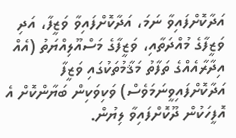އަދާކޮށްފައިވާ ނަމަ، އަދާކޮށްފައިވާ ވަޒީފާ، އަދި ވަޒީފާގެ މުއްދަތާއި، ވަޒީފާގެ މަސްއޫލިއްޔަތު (އެއް އިދާރާއެއްގެ ތަފާތު މަޤާމުތަކުގައި ވަޒީފާ އަދާކޮށްފައިވީނަމަވެސް) ވަކިވަކިން ބަޔާންކޮށް އެ އޮފީހަކުން ދޫކޮށްފައިވާ ލިޔުން.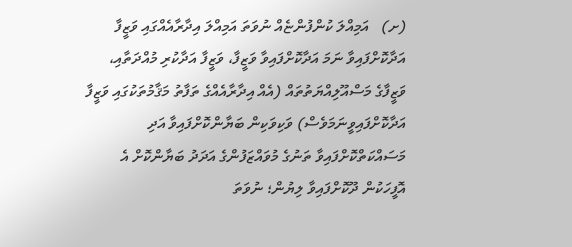(ށ)   އަމިއްލަ ކުންފުންޏެއް ނުވަތަ އަމިއްލަ އިދާރާއެއްގައި ވަޒީފާ އަދާކޮށްފައިވާ ނަމަ އަދާކޮށްފައިވާ ވަޒީފާ، ވަޒީފާ އަދާކުރި މުއްދަތާއި، ވަޒީފާގެ މަސްއޫލިއްޔަތުތައް (އެއް އިދާރާއެއްގެ ތަފާތު މަޤާމުތަކުގައި ވަޒީފާ އަދާކޮށްފައިވީނަމަވެސް) ވަކިވަކިން ބަޔާންކޮށްފައިވާ އަދި މަސައްކަތްކޮށްފައިވާ ތަނުގެ މުވައްޒަފުންގެ އަދަދު ބަޔާންކޮށް އެ އޮފީހަކުން ދޫކޮށްފައިވާ ލިޔުން؛ ނުވަތަ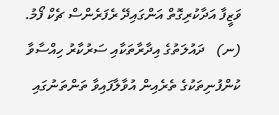ވަޒީފާ އަދާކުރިގޮތް އަންގައިދޭ ރެފަރެންސް ޗެކް ފޯމު.
(ނ)   ދައުލަތުގެ އިދާރާތަކާއި ސަރުކާރު ހިއްސާވާ ކުންފުނިތަކުގެ ތެރެއިން އުވާލާފައިވާ ތަންތަނުގައި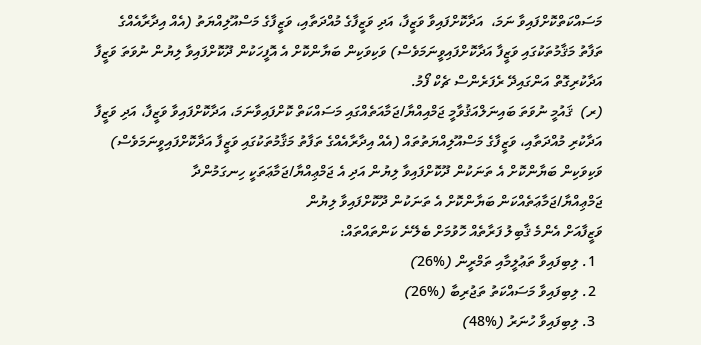މަސައްކަތްކޮށްފައިވާ ނަމަ،  އަދާކޮށްފައިވާ ވަޒީފާ، އަދި ވަޒީފާގެ މުއްދަތާއި، ވަޒީފާގެ މަސްއޫލިއްޔަތު (އެއް އިދާރާއެއްގެ ތަފާތު މަޤާމުތަކުގައި ވަޒީފާ އަދާކޮށްފައިވީނަމަވެސް) ވަކިވަކިން ބަޔާންކޮށް އެ އޮފީހަކުން ދޫކޮށްފައިވާ ލިޔުން ނުވަތަ ވަޒީފާ އަދާކުރިގޮތް އަންގައިދޭ ރެފަރެންސް ޗެކް ފޯމު.
(ރ)  ޤައުމީ ނުވަތަ ބައިނަލްއަޤުވާމީ ޖަމްއިއްޔާ/ޖަމާއަތެއްގައި މަސައްކަތް ކޮށްފައިވާނަމަ، އަދާކޮށްފައިވާ ވަޒީފާ، އަދި ވަޒީފާ އަދާކުރި މުއްދަތާއި، ވަޒީފާގެ މަސްއޫލިއްޔަތުތައް (އެއް އިދާރާއެއްގެ ތަފާތު މަޤާމުތަކުގައި ވަޒީފާ އަދާކޮށްފައިވީނަމަވެސް) ވަކިވަކިން ބަޔާންކޮށް އެ ތަނަކުން ދޫކޮށްފައިވާ ލިޔުން އަދި އެ ޖަމްޢިއްޔާ/ޖަމާޢަތަކީ ހިނގަމުންދާ ޖަމްޢިއްޔާ/ޖަމާޢަތެއްކަން ބަޔާންކޮށް އެ ތަނަކުން ދޫކޮށްފައިވާ ލިޔުން
ވަޒީފާއަށް އެންމެ ޤާބިލު ފަރާތެއް ހޮވުމަށް ބެލޭނެ ކަންތައްތައް:
  1. ލިބިފައިވާ ތަޢުލީމާއި ތަމްރީން (%26)
  2. ލިބިފައިވާ މަސައްކަތު ތަޖުރިބާ (%26)
  3. ލިބިފައިވާ ހުނަރު (%48)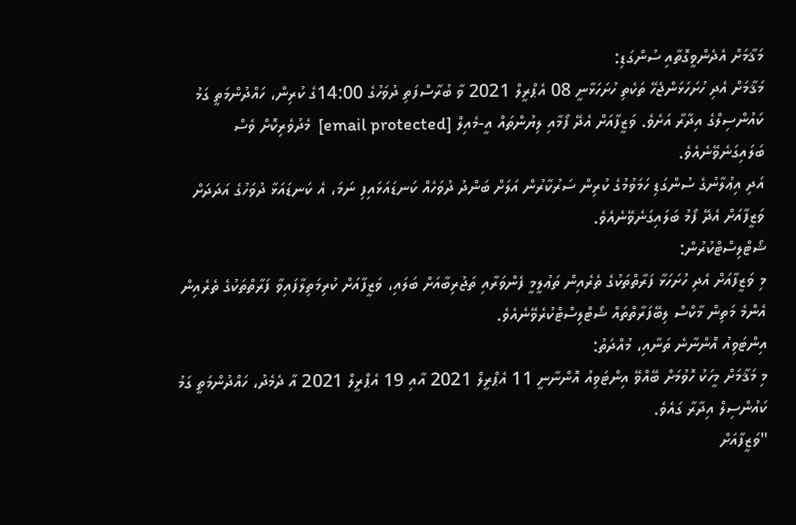މަޤާމަށް އެދެންވީގޮތާއި ސުންގަޑި:
މަޤާމަށް އެދި ހުށަހަޅަންޖެހޭ ތަކެތި ހުށަހަޅާނީ 08 އެޕްރީލް 2021 ވާ ބުރާސްފަތި ދުވަހުގެ 14:00ގެ ކުރިން، ހައްދުންމަތީ ގަމު ކައުންސިލްގެ އިދާރާ އަށެވެ. ވަޒީފާއަށް އެދޭ ފޯމާއި ލިޔުންތައް އީ-މެއިލް [email protected]  މެދުވެރިކޮށް ވެސް ބަލައިގަނެވޭނެއެވެ.
އަދި އިޢުލާނުގެ ސުންގަޑި ހަމަވުމުގެ ކުރިން ސަރުކާރުން އަލަށް ބަންދު ދުވަހެއް ކަނޑައަޅައިފި ނަމަ، އެ ކަނޑައަޅާ ދުވަހުގެ އަދަދަށް ވަޒީފާއަށް އެދޭ ފޯމު ބަލައިގަނެވޭނެއެވެ.
ޝޯޓްލިސްޓްކުރުން:
މި ވަޒީފާއަށް އެދި ހުށަހަޅާ ފަރާތްތަކުގެ ތެރެއިން ތަޢުލީމީ ފެންވަރާއި ތަޖުރިބާއަށް ބަލައި، ވަޒީފާއަށް ކުރިމަތިލާފައިވާ ފަރާތްތަކުގެ ތެރެއިން އެންމެ މަތިން މާކްސް ލިބޭފަރާތްތައް ޝޯޓްލިސްޓްކުރެވޭނެއެވެ.
އިންޓަވިއު އޮންނާނެ ތަނާއި، މުއްދަތު:
މި މަޤާމަށް މީހަކު ހޮވުމަށް ބޭއްވޭ އިންޓަވިއު އޮންނާނީ 11 އެޕްރީލް 2021 އާއި 19 އެޕްރީލް 2021 އާ ދެމެދު، ހައްދުންމަތީ ގަމު ކައުންސިލް އިދާރާ ގައެވެ.
"ވަޒީފާއަށް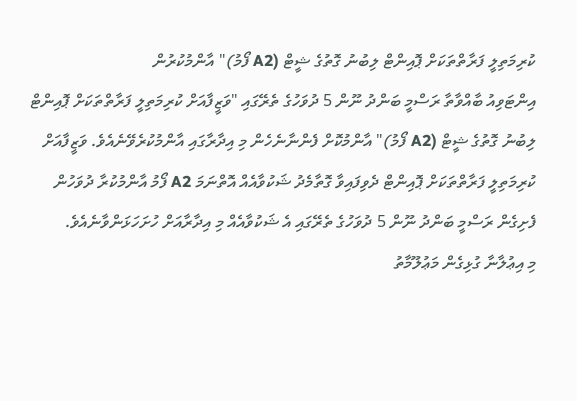ކުރިމަތިލީ ފަރާތްތަކަށް ޕޮއިންޓް ލިބުނު ގޮތުގެ ޝީޓް (A2 ފޯމު)" އާންމުކުރުން
އިންޓަވިއު ބާއްވާތާ ރަސްމީ ބަންދު ނޫން 5 ދުވަހުގެ ތެރޭގައި "ވަޒީފާއަށް ކުރިމަތިލީ ފަރާތްތަކަށް ޕޮއިންޓް ލިބުނު ގޮތުގެ ޝީޓް (A2 ފޯމު)" އާންމުކޮށް ފެންނާނެހެން މި އިދާރާގައި އާންމުކުރެވޭނެއެވެ. ވަޒީފާއަށް ކުރިމަތިލީ ފަރާތްތަކަށް ޕޮއިންޓް ދެވިފައިވާ ގޮތާމެދު ޝަކުވާއެއް އޮތްނަމަ A2 ފޯމު އާންމުކުރާ ދުވަހުން ފެށިގެން ރަސްމީ ބަންދު ނޫން 5 ދުވަހުގެ ތެރޭގައި އެ ޝަކުވާއެއް މި އިދާރާއަށް ހުށަހަޅަންވާނެއެވެ.
މި އިޢުލާނާ ގުޅިގެން މަޢުލޫމާތު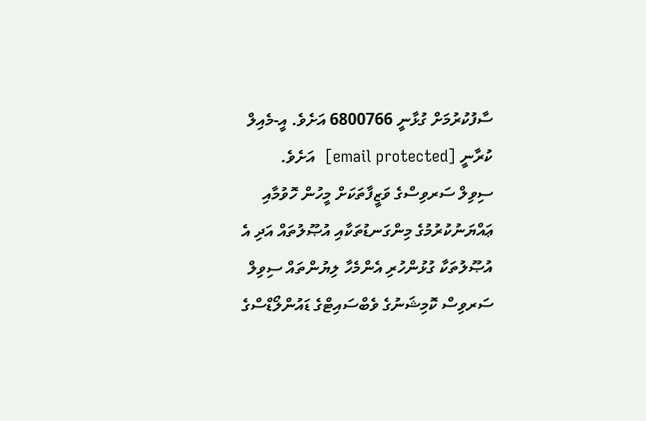ސާފުކުރުމަށް ގުޅާނީ 6800766 އަށެވެ. އީ-މެއިލް ކުރާނީ [email protected]  އަށެވެ.
ސިވިލް ސަރވިސްގެ ވަޒީފާތަކަށް މީހުން ހޮވުމާއި ޢައްޔަނުކުރުމުގެ މިންގަނޑުތަކާއި އުޞޫލުތައް އަދި އެ އުޞޫލުތަކާ ގުޅުންހުރި އެންމެހާ ލިޔުންތައް ސިވިލް ސަރވިސް ކޮމިޝަނުގެ ވެބްސައިޓްގެ ޑައުންލޯޑްސްގެ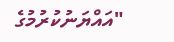"އައްޔަނުކުރުމުގެ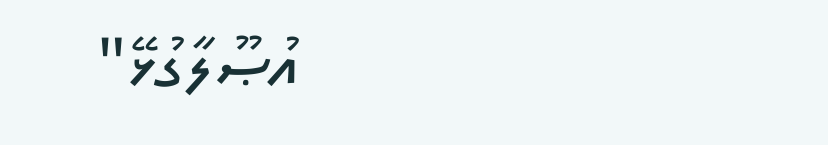އުޞޫލާގުޅޭ"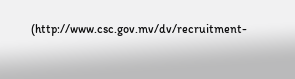(http://www.csc.gov.mv/dv/recruitment-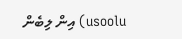usoolu) އިން ލިބެން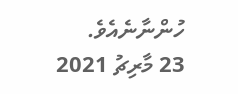ހުންނާނެއެވެ.
23 މާރިޗު 2021